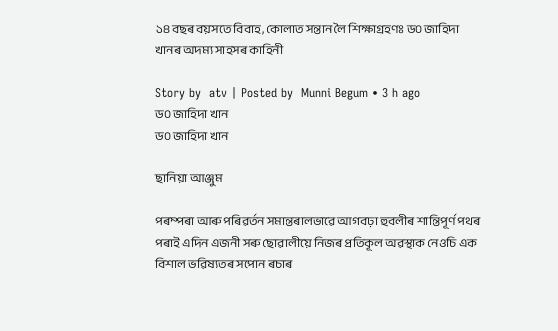১৪ বছৰ বয়সতে বিবাহ, কোলাত সন্তান লৈ শিক্ষাগ্ৰহণঃ ড০ জাহিদা খানৰ অদম্য সাহসৰ কাহিনী

Story by  atv | Posted by  Munni Begum • 3 h ago
ড০ জাহিদা খান
ড০ জাহিদা খান

ছানিয়া আঞ্জুম

পৰম্পৰা আৰু পৰিৱৰ্তন সমান্তৰালভাৱে আগবঢ়া হুবলীৰ শান্তিপূৰ্ণ পথৰ পৰাই এদিন এজনী সৰু ছোৱালীয়ে নিজৰ প্ৰতিকূল অৱস্থাক নেওচি এক বিশাল ভৱিষ্যতৰ সপোন ৰচাৰ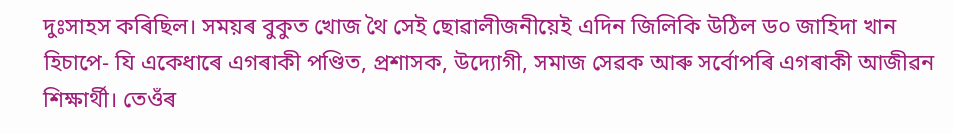দুঃসাহস কৰিছিল। সময়ৰ বুকুত খোজ থৈ সেই ছোৱালীজনীয়েই এদিন জিলিকি উঠিল ড০ জাহিদা খান হিচাপে- যি একেধাৰে এগৰাকী পণ্ডিত, প্ৰশাসক, উদ্যোগী, সমাজ সেৱক আৰু সৰ্বোপৰি এগৰাকী আজীৱন শিক্ষাৰ্থী। তেওঁৰ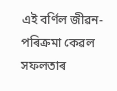এই বৰ্ণিল জীৱন-পৰিক্ৰমা কেৱল সফলতাৰ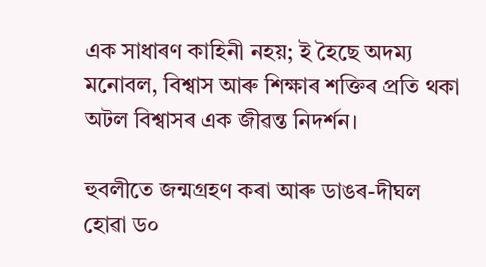এক সাধাৰণ কাহিনী নহয়; ই হৈছে অদম্য মনোবল, বিশ্বাস আৰু শিক্ষাৰ শক্তিৰ প্ৰতি থকা অটল বিশ্বাসৰ এক জীৱন্ত নিদৰ্শন।

হুবলীতে জন্মগ্ৰহণ কৰা আৰু ডাঙৰ-দীঘল হোৱা ড০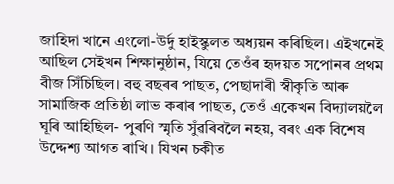জাহিদা খানে এংলো-উৰ্দু হাইস্কুলত অধ্যয়ন কৰিছিল। এইখনেই আছিল সেইখন শিক্ষানুষ্ঠান, যিয়ে তেওঁৰ হৃদয়ত সপোনৰ প্ৰথম বীজ সিঁচিছিল। বহু বছৰৰ পাছত, পেছাদাৰী স্বীকৃতি আৰু সামাজিক প্ৰতিষ্ঠা লাভ কৰাৰ পাছত, তেওঁ একেখন বিদ্যালয়লৈ ঘূৰি আহিছিল- পুৰণি স্মৃতি সুঁৱৰিবলৈ নহয়, বৰং এক বিশেষ উদ্দেশ্য আগত ৰাখি। যিখন চকীত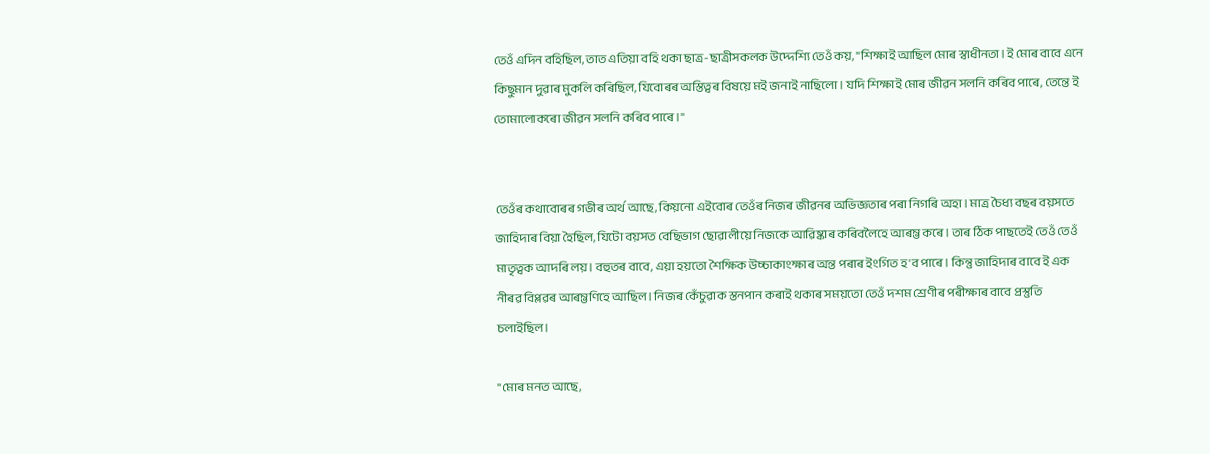তেওঁ এদিন বহিছিল, তাত এতিয়া বহি থকা ছাত্ৰ-ছাত্ৰীসকলক উদ্দেশ্যি তেওঁ কয়, "শিক্ষাই আছিল মোৰ স্বাধীনতা। ই মোৰ বাবে এনে কিছুমান দুৱাৰ মুকলি কৰিছিল, যিবোৰৰ অস্তিত্বৰ বিষয়ে মই জনাই নাছিলো। যদি শিক্ষাই মোৰ জীৱন সলনি কৰিব পাৰে, তেন্তে ই তোমালোকৰো জীৱন সলনি কৰিব পাৰে।"


তেওঁৰ কথাবোৰৰ গভীৰ অৰ্থ আছে, কিয়নো এইবোৰ তেওঁৰ নিজৰ জীৱনৰ অভিজ্ঞতাৰ পৰা নিগৰি অহা। মাত্ৰ চৈধ্য বছৰ বয়সতে জাহিদাৰ বিয়া হৈছিল, যিটো বয়সত বেছিভাগ ছোৱালীয়ে নিজকে আৱিষ্কাৰ কৰিবলৈহে আৰম্ভ কৰে। তাৰ ঠিক পাছতেই তেওঁ তেওঁ মাতৃত্বক আদৰি লয়। বহুতৰ বাবে, এয়া হয়তো শৈক্ষিক উচ্চাকাংক্ষাৰ অন্ত পৰাৰ ইংগিত হ'ব পাৰে। কিন্তু জাহিদাৰ বাবে ই এক নীৰৱ বিপ্লৱৰ আৰম্ভণিহে আছিল। নিজৰ কেঁচুৱাক স্তনপান কৰাই থকাৰ সময়তো তেওঁ দশম শ্ৰেণীৰ পৰীক্ষাৰ বাবে প্ৰস্তুতি চলাইছিল।

"মোৰ মনত আছে,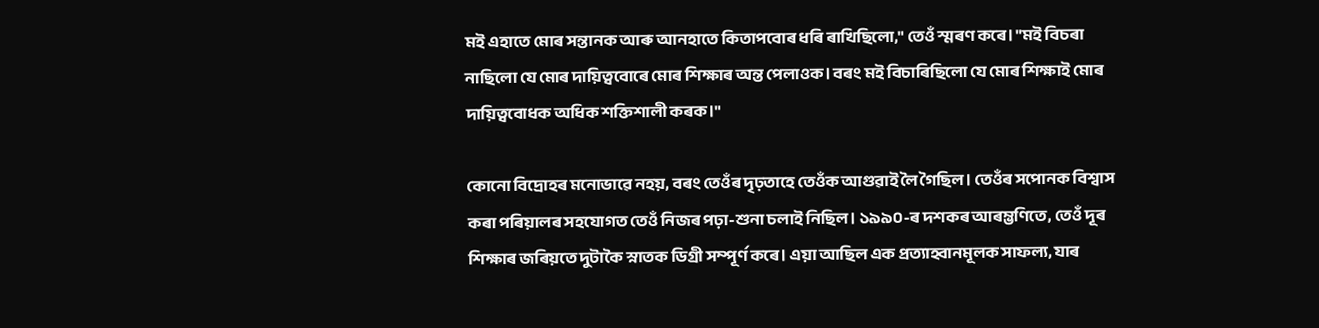মই এহাতে মোৰ সন্তানক আৰু আনহাতে কিতাপবোৰ ধৰি ৰাখিছিলো," তেওঁ স্মৰণ কৰে। "মই বিচৰা নাছিলো যে মোৰ দায়িত্ববোৰে মোৰ শিক্ষাৰ অন্ত পেলাওক। বৰং মই বিচাৰিছিলো যে মোৰ শিক্ষাই মোৰ দায়িত্ববোধক অধিক শক্তিশালী কৰক।"

কোনো বিদ্ৰোহৰ মনোভাৱে নহয়, বৰং তেওঁৰ দৃঢ়তাহে তেওঁক আগুৱাই লৈ গৈছিল। তেওঁৰ সপোনক বিশ্বাস কৰা পৰিয়ালৰ সহযোগত তেওঁ নিজৰ পঢ়া-শুনা চলাই নিছিল। ১৯৯০-ৰ দশকৰ আৰম্ভণিতে, তেওঁ দূৰ শিক্ষাৰ জৰিয়তে দুটাকৈ স্নাতক ডিগ্ৰী সম্পূৰ্ণ কৰে। এয়া আছিল এক প্ৰত্যাহ্বানমূলক সাফল্য, যাৰ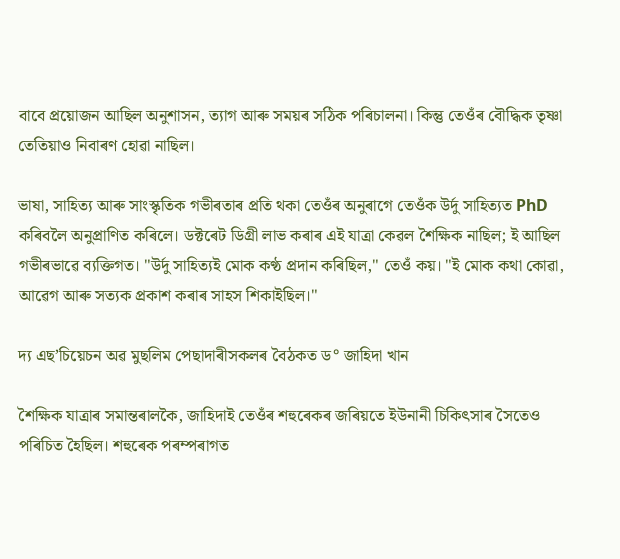বাবে প্ৰয়োজন আছিল অনুশাসন, ত্যাগ আৰু সময়ৰ সঠিক পৰিচালনা। কিন্তু তেওঁৰ বৌদ্ধিক তৃষ্ণা তেতিয়াও নিবাৰণ হোৱা নাছিল।

ভাষা, সাহিত্য আৰু সাংস্কৃতিক গভীৰতাৰ প্ৰতি থকা তেওঁৰ অনুৰাগে তেওঁক উৰ্দু সাহিত্যত PhD কৰিবলৈ অনুপ্ৰাণিত কৰিলে। ডক্টৰেট ডিগ্ৰী লাভ কৰাৰ এই যাত্ৰা কেৱল শৈক্ষিক নাছিল; ই আছিল গভীৰভাৱে ব্যক্তিগত। "উৰ্দু সাহিত্যই মোক কণ্ঠ প্ৰদান কৰিছিল," তেওঁ কয়। "ই মোক কথা কোৱা, আৱেগ আৰু সত্যক প্ৰকাশ কৰাৰ সাহস শিকাইছিল।"

দ্য এছ’চিয়েচন অৱ মুছলিম পেছাদাৰীসকলৰ বৈঠকত ড° জাহিদা খান

শৈক্ষিক যাত্ৰাৰ সমান্তৰালকৈ, জাহিদাই তেওঁৰ শহুৰেকৰ জৰিয়তে ইউনানী চিকিৎসাৰ সৈতেও পৰিচিত হৈছিল। শহুৰেক পৰম্পৰাগত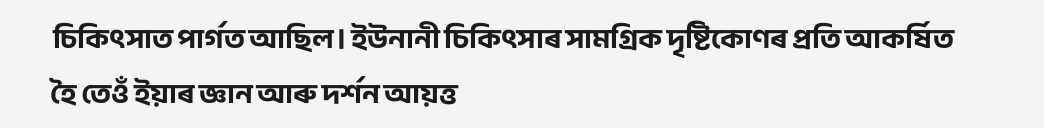চিকিৎসাত পাৰ্গত আছিল। ইউনানী চিকিৎসাৰ সামগ্ৰিক দৃষ্টিকোণৰ প্ৰতি আকৰ্ষিত হৈ তেওঁ ইয়াৰ জ্ঞান আৰু দৰ্শন আয়ত্ত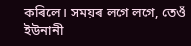কৰিলে। সময়ৰ লগে লগে, তেওঁ ইউনানী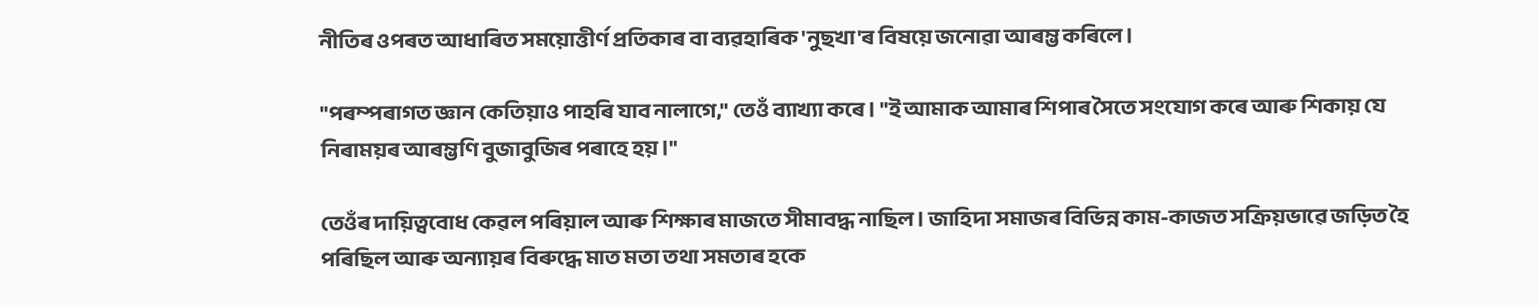নীতিৰ ওপৰত আধাৰিত সময়োত্তীৰ্ণ প্ৰতিকাৰ বা ব্যৱহাৰিক 'নুছখা'ৰ বিষয়ে জনোৱা আৰম্ভ কৰিলে।

"পৰম্পৰাগত জ্ঞান কেতিয়াও পাহৰি যাব নালাগে," তেওঁ ব্যাখ্যা কৰে। "ই আমাক আমাৰ শিপাৰ সৈতে সংযোগ কৰে আৰু শিকায় যে নিৰাময়ৰ আৰম্ভণি বুজাবুজিৰ পৰাহে হয়।"

তেওঁৰ দায়িত্ববোধ কেৱল পৰিয়াল আৰু শিক্ষাৰ মাজতে সীমাবদ্ধ নাছিল। জাহিদা সমাজৰ বিভিন্ন কাম-কাজত সক্ৰিয়ভাৱে জড়িত হৈ পৰিছিল আৰু অন্যায়ৰ বিৰুদ্ধে মাত মতা তথা সমতাৰ হকে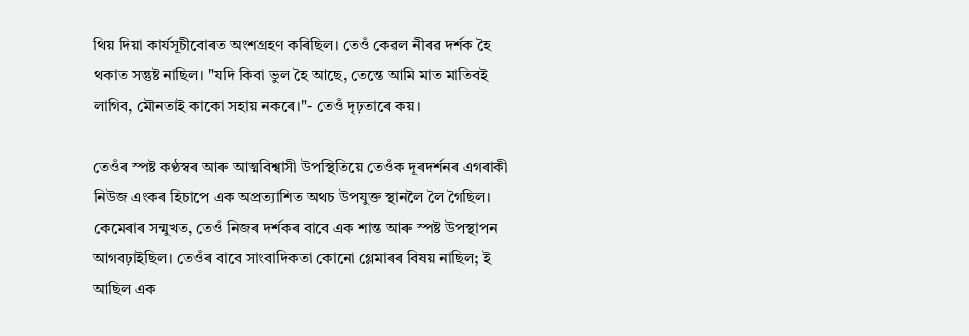থিয় দিয়া কাৰ্যসূচীবোৰত অংশগ্ৰহণ কৰিছিল। তেওঁ কেৱল নীৰৱ দৰ্শক হৈ থকাত সন্তুষ্ট নাছিল। "যদি কিবা ভুল হৈ আছে, তেন্তে আমি মাত মাতিবই লাগিব, মৌনতাই কাকো সহায় নকৰে।"- তেওঁ দৃঢ়তাৰে কয়।

তেওঁৰ স্পষ্ট কণ্ঠস্বৰ আৰু আত্মবিশ্বাসী উপস্থিতিয়ে তেওঁক দূৰদৰ্শনৰ এগৰাকী নিউজ এংকৰ হিচাপে এক অপ্ৰত্যাশিত অথচ উপযুক্ত স্থানলৈ লৈ গৈছিল। কেমেৰাৰ সন্মুখত, তেওঁ নিজৰ দৰ্শকৰ বাবে এক শান্ত আৰু স্পষ্ট উপস্থাপন আগবঢ়াইছিল। তেওঁৰ বাবে সাংবাদিকতা কোনো গ্লেমাৰৰ বিষয় নাছিল; ই আছিল এক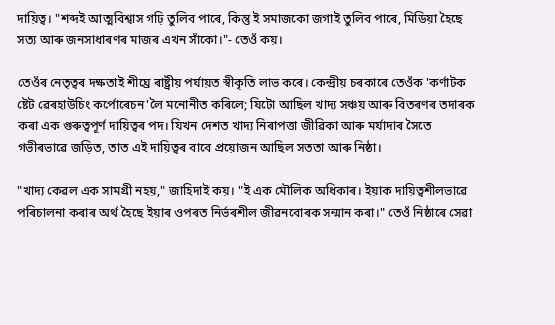দায়িত্ব। "শব্দই আত্মবিশ্বাস গঢ়ি তুলিব পাৰে, কিন্তু ই সমাজকো জগাই তুলিব পাৰে, মিডিয়া হৈছে সত্য আৰু জনসাধাৰণৰ মাজৰ এখন সাঁকো।"- তেওঁ কয়।

তেওঁৰ নেতৃত্বৰ দক্ষতাই শীঘ্ৰে ৰাষ্ট্ৰীয় পৰ্যায়ত স্বীকৃতি লাভ কৰে। কেন্দ্ৰীয় চৰকাৰে তেওঁক 'কৰ্ণাটক ষ্টেট ৱেৰহাউচিং কৰ্পোৰেচন'লৈ মনোনীত কৰিলে; যিটো আছিল খাদ্য সঞ্চয় আৰু বিতৰণৰ তদাৰক কৰা এক গুৰুত্বপূৰ্ণ দায়িত্বৰ পদ। যিখন দেশত খাদ্য নিৰাপত্তা জীৱিকা আৰু মৰ্যাদাৰ সৈতে গভীৰভাৱে জড়িত, তাত এই দায়িত্বৰ বাবে প্ৰয়োজন আছিল সততা আৰু নিষ্ঠা।

"খাদ্য কেৱল এক সামগ্ৰী নহয়," জাহিদাই কয়। "ই এক মৌলিক অধিকাৰ। ইয়াক দায়িত্বশীলভাৱে পৰিচালনা কৰাৰ অৰ্থ হৈছে ইয়াৰ ওপৰত নিৰ্ভৰশীল জীৱনবোৰক সন্মান কৰা।" তেওঁ নিষ্ঠাৰে সেৱা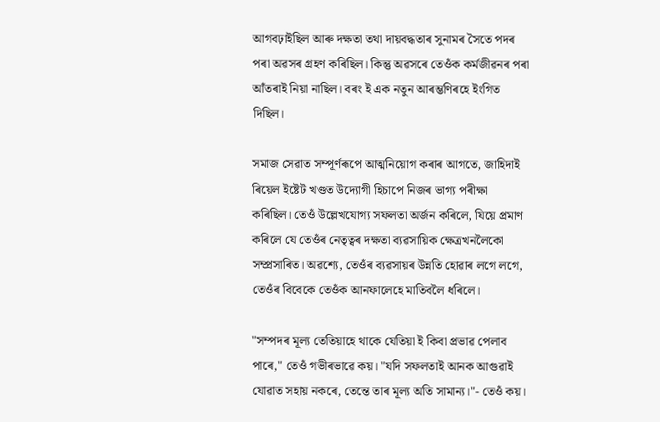আগবঢ়াইছিল আৰু দক্ষতা তথা দায়বদ্ধতাৰ সুনামৰ সৈতে পদৰ পৰা অৱসৰ গ্ৰহণ কৰিছিল। কিন্তু অৱসৰে তেওঁক কৰ্মজীৱনৰ পৰা আঁতৰাই নিয়া নাছিল। বৰং ই এক নতুন আৰম্ভণিৰহে ইংগিত দিছিল।

সমাজ সেৱাত সম্পূৰ্ণৰূপে আত্মনিয়োগ কৰাৰ আগতে, জাহিদাই ৰিয়েল ইষ্টেট খণ্ডত উদ্যোগী হিচাপে নিজৰ ভাগ্য পৰীক্ষা কৰিছিল। তেওঁ উল্লেখযোগ্য সফলতা অৰ্জন কৰিলে, যিয়ে প্ৰমাণ কৰিলে যে তেওঁৰ নেতৃত্বৰ দক্ষতা ব্যৱসায়িক ক্ষেত্ৰখনলৈকো সম্প্ৰসাৰিত। অৱশ্যে, তেওঁৰ ব্যৱসায়ৰ উন্নতি হোৱাৰ লগে লগে, তেওঁৰ বিবেকে তেওঁক আনফালেহে মাতিবলৈ ধৰিলে।

"সম্পদৰ মূল্য তেতিয়াহে থাকে যেতিয়া ই কিবা প্ৰভাৱ পেলাব পাৰে," তেওঁ গভীৰভাৱে কয়। "যদি সফলতাই আনক আগুৱাই যোৱাত সহায় নকৰে, তেন্তে তাৰ মূল্য অতি সামান্য।"- তেওঁ কয়।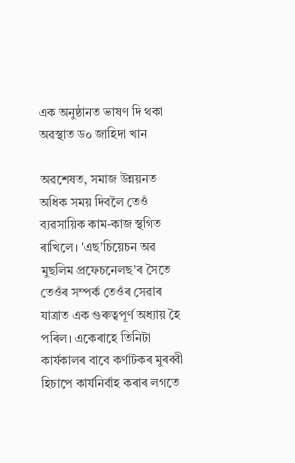এক অনুষ্ঠানত ভাষণ দি থকা অৱস্থাত ড০ জাহিদা খান

অৱশেষত, সমাজ উন্নয়নত অধিক সময় দিবলৈ তেওঁ ব্যৱসায়িক কাম-কাজ স্থগিত ৰাখিলে। 'এছ’চিয়েচন অৱ মুছলিম প্ৰফেচনেলছ'ৰ সৈতে তেওঁৰ সম্পৰ্ক তেওঁৰ সেৱাৰ যাত্ৰাত এক গুৰুত্বপূৰ্ণ অধ্যায় হৈ পৰিল। একেৰাহে তিনিটা কাৰ্যকালৰ বাবে কৰ্ণাটকৰ মুৰব্বী হিচাপে কাৰ্যনিৰ্বাহ কৰাৰ লগতে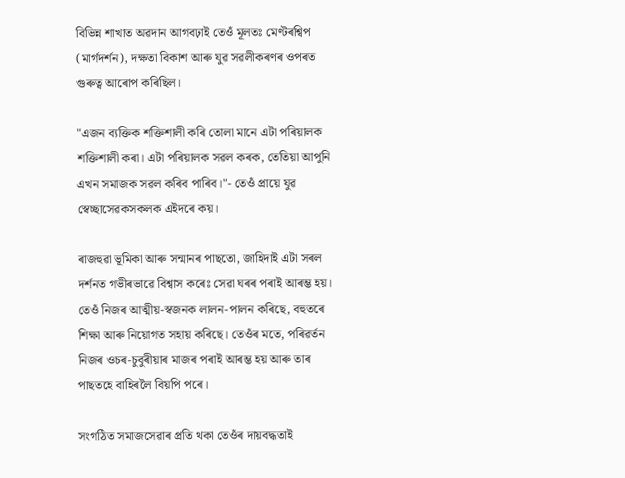বিভিন্ন শাখাত অৱদান আগবঢ়াই তেওঁ মূলতঃ মেণ্টৰশ্বিপ (মাৰ্গদৰ্শন), দক্ষতা বিকাশ আৰু যুৱ সৱলীকৰণৰ ওপৰত গুৰুত্ব আৰোপ কৰিছিল।

"এজন ব্যক্তিক শক্তিশালী কৰি তোলা মানে এটা পৰিয়ালক শক্তিশালী কৰা। এটা পৰিয়ালক সৱল কৰক, তেতিয়া আপুনি এখন সমাজক সৱল কৰিব পাৰিব।"- তেওঁ প্ৰায়ে যুৱ স্বেচ্ছাসেৱকসকলক এইদৰে কয়।

ৰাজহুৱা ভূমিকা আৰু সন্মানৰ পাছতো, জাহিদাই এটা সৰল দৰ্শনত গভীৰভাৱে বিশ্বাস কৰেঃ সেৱা ঘৰৰ পৰাই আৰম্ভ হয়। তেওঁ নিজৰ আত্মীয়-স্বজনক লালন-পালন কৰিছে, বহুতৰে শিক্ষা আৰু নিয়োগত সহায় কৰিছে। তেওঁৰ মতে, পৰিৱৰ্তন নিজৰ ওচৰ-চুবুৰীয়াৰ মাজৰ পৰাই আৰম্ভ হয় আৰু তাৰ পাছতহে বাহিৰলৈ বিয়পি পৰে।

সংগঠিত সমাজসেৱাৰ প্ৰতি থকা তেওঁৰ দায়বদ্ধতাই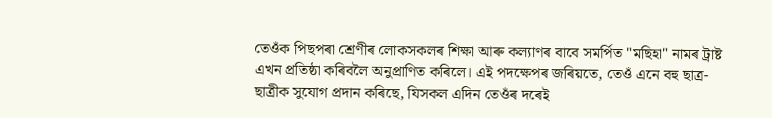তেওঁক পিছপৰা শ্ৰেণীৰ লোকসকলৰ শিক্ষা আৰু কল্যাণৰ বাবে সমৰ্পিত "মছিহা" নামৰ ট্ৰাষ্ট এখন প্ৰতিষ্ঠা কৰিবলৈ অনুপ্ৰাণিত কৰিলে। এই পদক্ষেপৰ জৰিয়তে, তেওঁ এনে বহু ছাত্ৰ-ছাত্ৰীক সুযোগ প্ৰদান কৰিছে, যিসকল এদিন তেওঁৰ দৰেই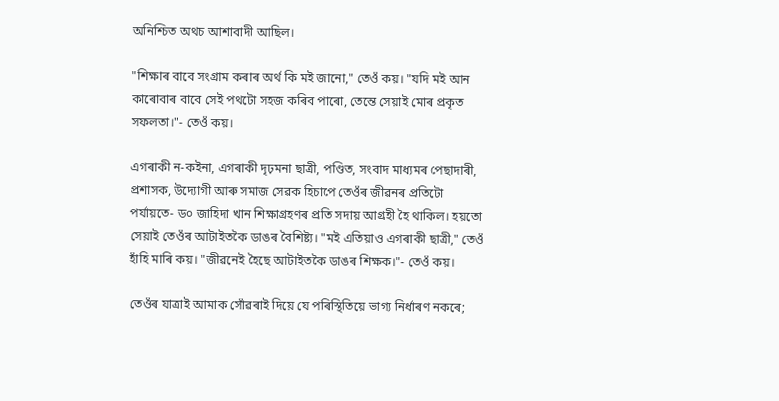অনিশ্চিত অথচ আশাবাদী আছিল।

"শিক্ষাৰ বাবে সংগ্ৰাম কৰাৰ অৰ্থ কি মই জানো," তেওঁ কয়। "যদি মই আন কাৰোবাৰ বাবে সেই পথটো সহজ কৰিব পাৰো, তেন্তে সেয়াই মোৰ প্ৰকৃত সফলতা।"- তেওঁ কয়।

এগৰাকী ন-কইনা, এগৰাকী দৃঢ়মনা ছাত্ৰী, পণ্ডিত, সংবাদ মাধ্যমৰ পেছাদাৰী, প্ৰশাসক, উদ্যোগী আৰু সমাজ সেৱক হিচাপে তেওঁৰ জীৱনৰ প্ৰতিটো পৰ্যায়তে- ড০ জাহিদা খান শিক্ষাগ্ৰহণৰ প্ৰতি সদায় আগ্ৰহী হৈ থাকিল। হয়তো সেয়াই তেওঁৰ আটাইতকৈ ডাঙৰ বৈশিষ্ট্য। "মই এতিয়াও এগৰাকী ছাত্ৰী," তেওঁ হাঁহি মাৰি কয়। "জীৱনেই হৈছে আটাইতকৈ ডাঙৰ শিক্ষক।"- তেওঁ কয়।

তেওঁৰ যাত্ৰাই আমাক সোঁৱৰাই দিয়ে যে পৰিস্থিতিয়ে ভাগ্য নিৰ্ধাৰণ নকৰে;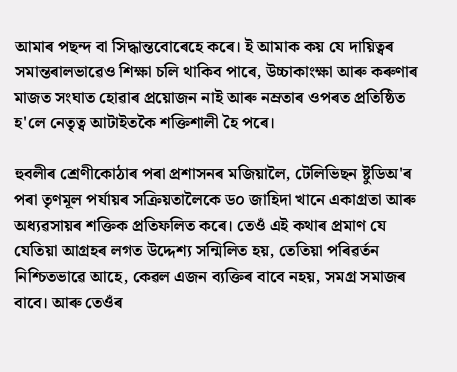আমাৰ পছন্দ বা সিদ্ধান্তবোৰেহে কৰে। ই আমাক কয় যে দায়িত্বৰ সমান্তৰালভাৱেও শিক্ষা চলি থাকিব পাৰে, উচ্চাকাংক্ষা আৰু কৰুণাৰ মাজত সংঘাত হোৱাৰ প্ৰয়োজন নাই আৰু নম্ৰতাৰ ওপৰত প্ৰতিষ্ঠিত হ'লে নেতৃত্ব আটাইতকৈ শক্তিশালী হৈ পৰে।

হুবলীৰ শ্ৰেণীকোঠাৰ পৰা প্ৰশাসনৰ মজিয়ালৈ, টেলিভিছন ষ্টুডিঅ'ৰ পৰা তৃণমূল পৰ্যায়ৰ সক্ৰিয়তালৈকে ড০ জাহিদা খানে একাগ্ৰতা আৰু অধ্যৱসায়ৰ শক্তিক প্ৰতিফলিত কৰে। তেওঁ এই কথাৰ প্ৰমাণ যে যেতিয়া আগ্ৰহৰ লগত উদ্দেশ্য সন্মিলিত হয়, তেতিয়া পৰিৱৰ্তন নিশ্চিতভাৱে আহে, কেৱল এজন ব্যক্তিৰ বাবে নহয়, সমগ্ৰ সমাজৰ বাবে। আৰু তেওঁৰ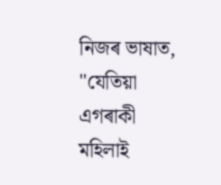নিজৰ ভাষাত, "যেতিয়া এগৰাকী মহিলাই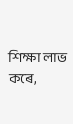শিক্ষা লাভ কৰে,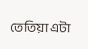তেতিয়া এটা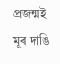প্ৰজন্মই মূৰ দাঙি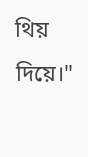থিয় দিয়ে।"